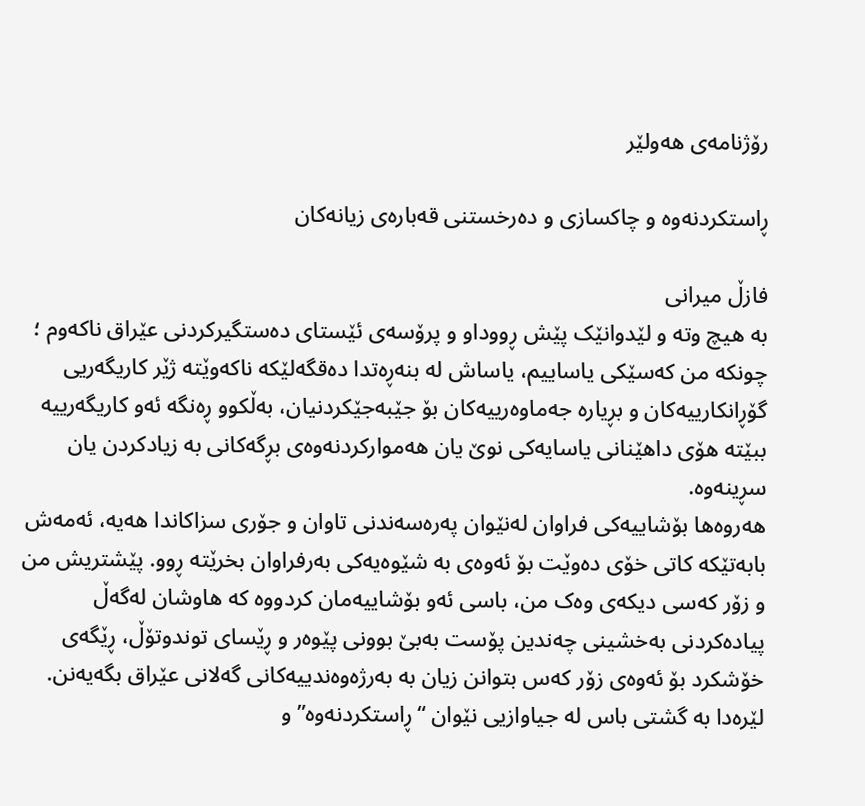رۆژنامەی ھەولێر

ڕاستکردنەوە و چاکسازی و دەرخستنی قەبارەی زیانەکان

فازڵ میرانی
بە هیچ وتە و لێدوانێک پێش ڕووداو و پرۆسەی ئێستای دەستگیرکردنی عێراق ناکەوم ؛ چونکە من کەسێکی یاساییم، یاساش لە بنەڕەتدا دەقگەلێکە ناکەوێتە ژێر کاریگەریی گۆڕانکارییەکان و بڕیارە جەماوەرییەکان بۆ جێبەجێکردنیان، بەڵکوو ڕەنگە ئەو کاریگەرییە ببێتە هۆی داهێنانی یاسایەکی نوێ یان هەموارکردنەوەی بڕگەکانی بە زیادکردن یان سڕینەوە.
هەروەها بۆشاییەکی فراوان لەنێوان پەرەسەندنی تاوان و جۆری سزاکاندا هەیە، ئەمەش بابەتێکە کاتی خۆی دەوێت بۆ ئەوەی بە شێوەیەکی بەرفراوان بخرێتە ڕوو. پێشتریش من و زۆر کەسی دیکەی وەک من، باسی ئەو بۆشاییەمان کردووە کە هاوشان لەگەڵ پیادەکردنی بەخشینی چەندین پۆست بەبێ بوونی پێوەر و ڕێسای توندوتۆڵ، ڕێگەی خۆشکرد بۆ ئەوەی زۆر کەس بتوانن زیان بە بەرژەوەندییەکانی گەلانی عێراق بگەیەنن.
لێرەدا بە گشتی باس لە جیاوازیی نێوان “ڕاستکردنەوە” و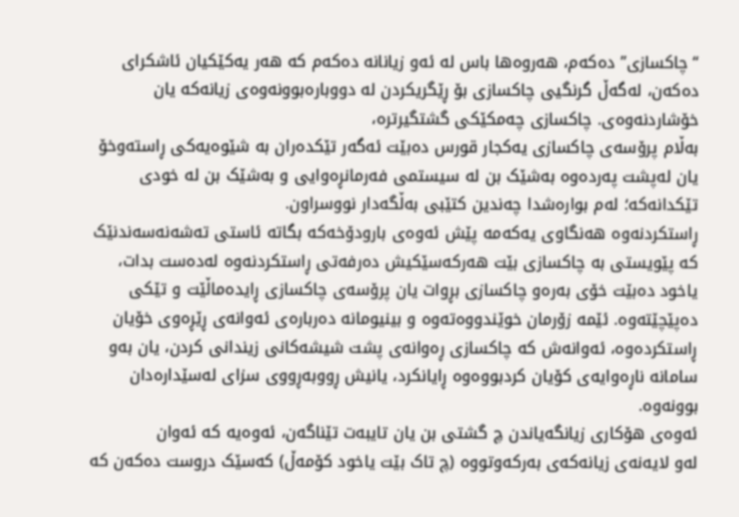“چاکسازی” دەکەم، هەروەها باس لە ئەو زیانانە دەکەم کە هەر یەکێکیان ئاشکرای دەکەن، لەگەڵ گرنگیی چاکسازی بۆ ڕێگریکردن لە دووبارەبوونەوەی زیانەکە یان خۆشاردنەوەی. چاکسازی چەمکێکی گشتگیرترە،
بەڵام پرۆسەی چاکسازی یەکجار قورس دەبێت ئەگەر تێکدەران بە شێوەیەکی ڕاستەوخۆ یان لەپشت پەردەوە بەشێک بن لە سیستمی فەرمانڕەوایی و بەشێک بن لە خودی تێکدانەکە؛ لەم بوارەشدا چەندین کتێبی بەڵگەدار نووسراون.
ڕاستکردنەوە هەنگاوی یەکەمە پێش ئەوەی بارودۆخەکە بگاتە ئاستی تەشەنەسەندنێک کە پێویستی بە چاکسازی بێت هەرکەسێکیش دەرفەتی ڕاستکردنەوە لەدەست بدات، یاخود دەبێت خۆی بەرەو چاکسازی بڕوات یان پرۆسەی چاکسازی ڕایدەماڵێت و تێکی دەپێچێتەوە. ئێمە زۆرمان خوێندووەتەوە و بینیومانە دەربارەی ئەوانەی ڕێڕەوی خۆیان ڕاستکردەوە، ئەوانەش کە چاکسازی ڕەوانەی پشت شیشەکانی زیندانی کردن، یان بەو سامانە ناڕەوایەی کۆیان کردبووەوە ڕایانکرد، یانیش ڕووبەڕووی سزای لەسێدارەدان بوونەوە.
ئەوەی هۆکاری زیانگەیاندن چ گشتی بن یان تایبەت تێناگەن، ئەوەیە کە ئەوان
لەو لایەنەی زیانەکەی بەرکەوتووە (چ تاک بێت یاخود کۆمەڵ) کەسێک دروست دەکەن کە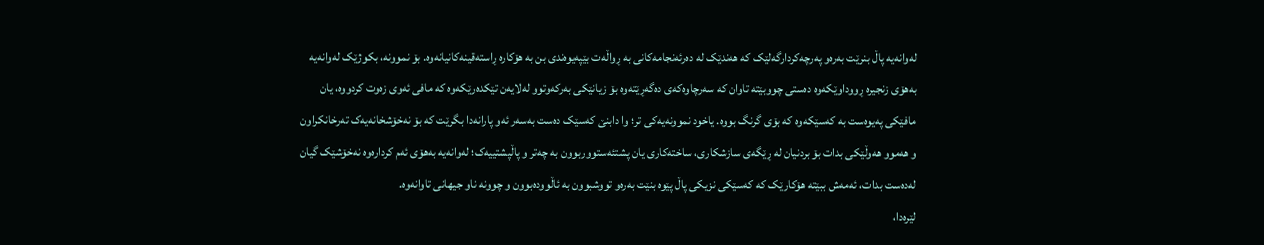لەوانەیە پاڵ بنرێت بەرەو پەرچەکردارگەلێک کە هەندێک لە دەرئەنجامەکانی بە ڕواڵەت بێپەیوەندی بن بە هۆکارە ڕاستەقینەکانیانەوە. بۆ نموونە، بکوژێک لەوانەیە بەهۆی زنجیرە ڕووداوێکەوە دەستی چووبێتە تاوان کە سەرچاوەکەی دەگەڕێتەوە بۆ زیانێکی بەرکەوتوو لەلایەن تێکدەرێکەوە کە مافی ئەوی زەوت کردووە، یان مافێکی پەیوەست بە کەسێکەوە کە بۆی گرنگ بووە. یاخود نموونەیەکی تر؛ وا دابنێ کەسێک دەست بەسەر ئەو پارانەدا بگرێت کە بۆ نەخۆشخانەیەک تەرخانکراون و هەموو هەوڵێکی بدات بۆ بردنیان لە ڕێگەی سازشکاری، ساختەکاری یان پشتئەستووربوون بە چەتر و پاڵپشتییەک؛ لەوانەیە بەهۆی ئەم کردارەوە نەخۆشێک گیان لەدەست بدات، ئەمەش ببێتە هۆکارێک کە کەسێکی نزیکی پاڵ پێوە بنێت بەرەو تووشبوون بە ئاڵوودەبوون و چوونە ناو جیهانی تاوانەوە.
لێرەدا،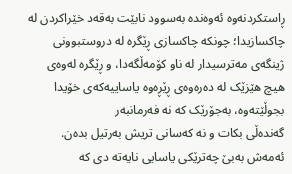ڕاستکردنەوە ئەوەندە بەسوود نابێت بەقەد خێراکردن لە چاکسازیدا؛ چونکە چاکسازی ڕێگرە لە دروستبوونی ژینگەی مەترسیدار لە ناو کۆمەڵگەدا، و ڕێگرە لەوەی هیچ هێزێک لە دەرەوەی ڕێڕەوە یاساییەکەی خۆیدا بجوڵێتەوە، بەجۆرێک کە نە فەرمانبەر
گەندەڵی بکات و نە کەسانی تریش بەرتیل بدەن. ئەمەش بەبێ چەترێکی یاسایی نایەتە دی کە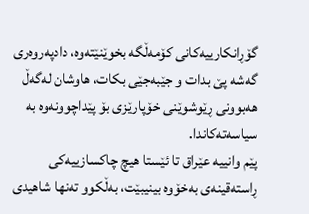گۆڕانکارییەکانی کۆمەڵگە بخوێنێتەوە، دادپەروەری گەشە پێ بدات و جێبەجێی بکات، هاوشان لەگەڵ هەبوونی ڕێوشوێنی خۆپارێزی بۆ پێداچوونەوە بە سیاسەتەکاندا.
پێم وانییە عێراق تا ئێستا هیچ چاکسازییەکی ڕاستەقینەی بەخۆوە بینیبێت، بەڵکوو تەنها شاهیدی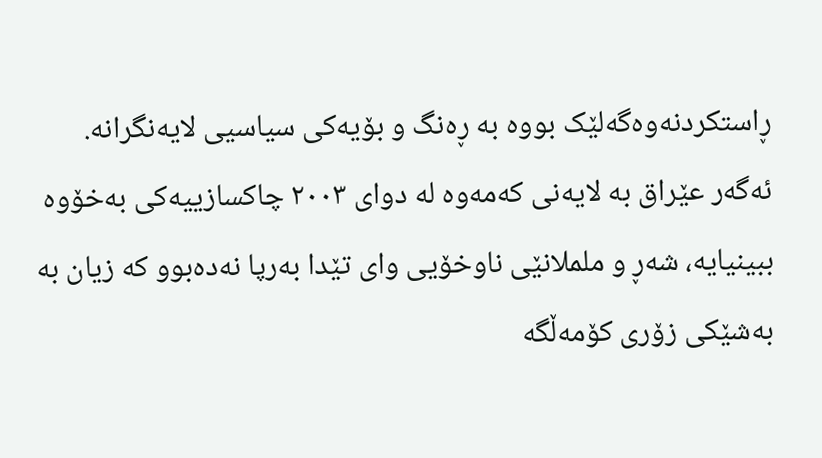ڕاستکردنەوەگەلێک بووە بە ڕەنگ و بۆیەکی سیاسیی لایەنگرانە. ئەگەر عێراق بە لایەنی کەمەوە لە دوای ٢٠٠٣ چاکسازییەکی بەخۆوە ببینیایە، شەڕ و ململانێی ناوخۆیی وای تێدا بەرپا نەدەبوو کە زیان بە بەشێکی زۆری کۆمەڵگە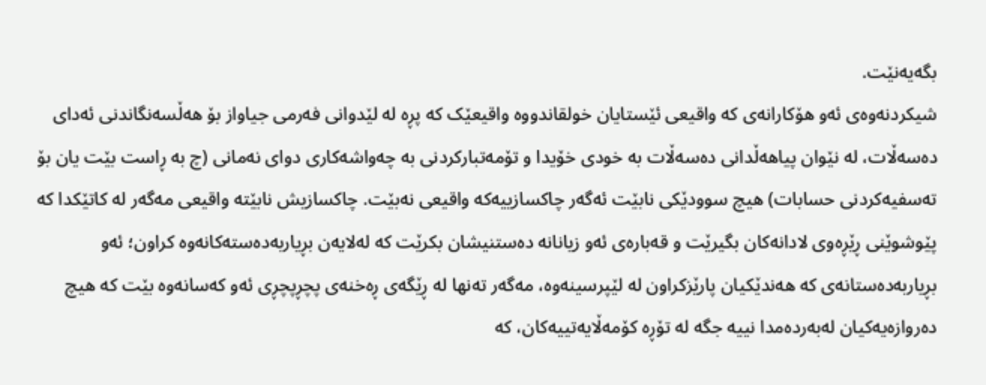بگەیەنێت.
شیکردنەوەی ئەو هۆکارانەی کە واقیعی ئێستایان خولقاندووە واقیعێک کە پڕە لە لێدوانی فەرمی جیاواز بۆ هەڵسەنگاندنی ئەدای دەسەڵات، لە نێوان پیاهەڵدانی دەسەڵات بە خودی خۆیدا و تۆمەتبارکردنی بە چەواشەکاری دوای نەمانی (چ بە ڕاست بێت یان بۆ تەسفیەکردنی حسابات) هیچ سوودێکی نابێت ئەگەر چاکسازییەکە واقیعی نەبێت. چاکسازیش نابێتە واقیعی مەگەر لە کاتێکدا کە پێوشوێنی ڕێڕەوی لادانەکان بگیرێت و قەبارەی ئەو زیانانە دەستنیشان بکرێت کە لەلایەن بڕیاربەدەستەکانەوە کراون؛ ئەو بڕیاربەدەستانەی کە هەندێکیان پارێزکراون لە لێپرسینەوە، مەگەر تەنها لە ڕێگەی ڕەخنەی پچڕپچڕی ئەو کەسانەوە بێت کە هیچ دەروازەیەکیان لەبەردەمدا نییە جگە لە تۆڕە کۆمەڵایەتییەکان، کە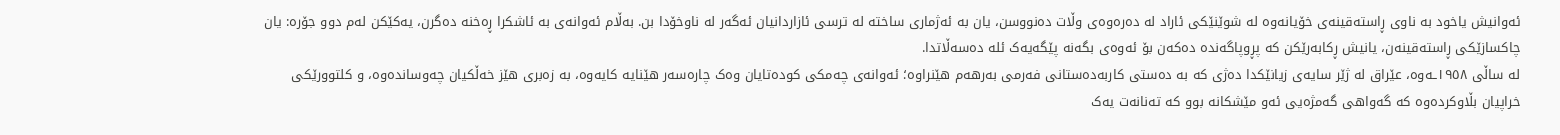ئەوانیش یاخود بە ناوی ڕاستەقینەی خۆیانەوە لە شوێنێکی ئاراد لە دەرەوەی وڵات دەنووسن، یان بە ئەژماری ساختە لە ترسی ئازاردانیان ئەگەر لە ناوخۆدا بن. بەڵام ئەوانەی بە ئاشکرا ڕەخنە دەگرن، یەکێکن لەم دوو جۆرە: یان
چاکسازێکی ڕاستەقینەن، یانیش ڕکابەرێکن کە پڕوپاگەندە دەکەن بۆ ئەوەی بگەنە پێگەیەک ئلە دەسەڵاتدا.
لە ساڵی ١٩٥٨ـەوە، عێراق لە ژێر سایەی زیانێکدا دەژی کە بە دەستی کاربەدەستانی فەرمی بەرهەم هێنراوە؛ ئەوانەی چەمکی کودەتایان وەک چارەسەر هێنایە کایەوە، بە زەبری هێز خەڵکیان چەوساندەوە، و کلتوورێکی خراپیان بڵاوکردەوە کە گەواهی گەمژەیی ئەو مێشکانە بوو کە تەنانەت یەک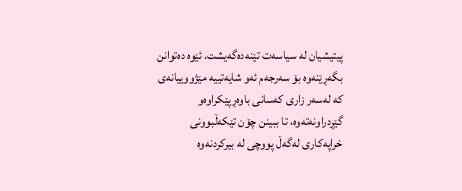پیتیشیان لە سیاسەت تێنەدەگەیشت. ئێوە دەتوانن بگەڕێنەوە بۆ سەرجەم ئەو شایەتییە مێژووییانەی کە لەسەر زاری کەسانی باوەڕپێکراوەو گێڕدراونەتەوە، تا ببینن چۆن تێکەڵبوونی خراپەکاری لەگەڵ پووچی لە بیرکردنەوە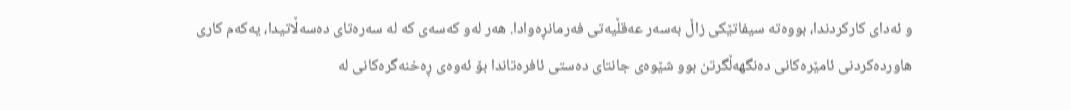و ئەدای کارکردندا، بووەتە سیفاتێکی زاڵ بەسەر عەقڵیەتی فەرمانڕەوادا. هەر لەو کەسەی کە لە سەرەتای دەسەڵاتیدا، یەکەم کاری هاوردەکردنی ئامێرەکانی دەنگهەڵگرتن بوو شێوەی جانتای دەستی ئافرەتاندا بۆ ئەوەی ڕەخنەگرەکانی لە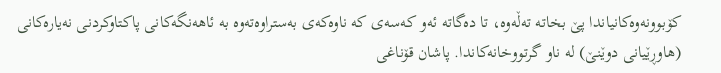کۆبوونەوەکانیاندا پێ بخاتە تەڵەوە، تا دەگاتە ئەو کەسەی کە ناوەکەی بەستراوەتەوە بە ئاهەنگەکانی پاکتاوکردنی نەیارەکانی (هاوڕێیانی دوێنێ) لە ناو گرتووخانەکاندا. پاشان قۆناغی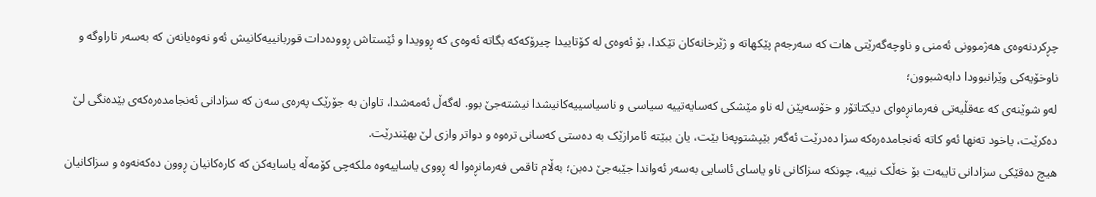چڕکردنەوەی هەژموونی ئەمنی و ناوچەگەرێتی هات کە سەرجەم پێکهاتە و ژێرخانەکان تێکدا، بۆ ئەوەی لە کۆتاییدا چیرۆکەکە بگاتە ئەوەی کە ڕوویدا و ئێستاش ڕوودەدات قوربانییەکانیش ئەو نەوەیانەن کە بەسەر تاراوگە و ناوخۆیەکی وێرانبوودا دابەشبوون؛
لەو شوێنەی کە عەقڵیەتی فەرمانڕەوای دیکتاتۆر و خۆسەپێن لە ناو مێشکی کەسایەتییە سیاسی و ناسیاسییەکانیشدا نیشتەجێ بوو. لەگەڵ ئەمەشدا، تاوان بە جۆرێک پەرەی سەن کە سزادانی ئەنجامدەرەکەی بێدەنگی لێ دەکرێت، یاخود تەنها ئەو کاتە ئەنجامدەرەکە سزا دەدرێت ئەگەر بێپشتوپەنا بێت، یان ببێتە ئامرازێک بە دەستی کەسانی ترەوە و دواتر وازی لێ بهێندرێت.
هیچ دەقێکی سزادانی تایبەت بۆ خەڵک نییە، چونکە سزاکانی ناو یاسای ئاسایی بەسەر ئەواندا جێبەجێ دەبن؛ بەڵام تاقمی فەرمانڕەوا لە ڕووی یاساییەوە ملکەچی کۆمەڵە یاسایەکن کە کارەکانیان ڕوون دەکەنەوە و سزاکانیان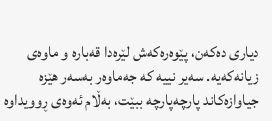دیاری دەکەن، پێوەرەکەش لێرەدا قەبارە و ماوەی زیانەکەیە. سەیر نییە کە جەماوەر بەسەر هێزە جیاوازەکاند پارچەپارچە ببێت، بەڵام ئەوەی ڕوویداوە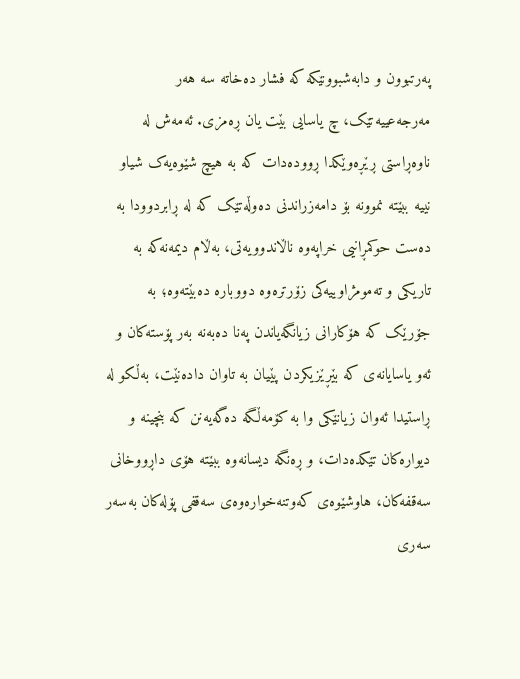پەرتبوون و دابەشبوونێکە کە فشار دەخاتە سە هەر مەرجەعییەتێک، چ یاسایی بێت یان ڕەمزی. ئەمەش لە ناوەڕاستی ڕێڕەوێکدا ڕوودەدات کە بە هیچ شێوەیەک شیاو نییە ببێتە نموونە بۆ دامەزراندنی دەوڵەتێک کە لە ڕابردوودا بە دەست حوکمڕانیی خراپەوە ناڵاندوویەتی، بەڵام دیمەنەکە بە تاریکی و تەمومژاوییەکی زۆرترەوە دووبارە دەبێتەوە؛ بە جۆرێک کە هۆکارانی زیانگەیاندن پەنا دەبەنە بەر پۆستەکان و ئەو یاسایانەی کە بێڕێزیکردن پێیان بە تاوان دادەنێت، بەڵکو لە ڕاستیدا ئەوان زیانێکی وا بە کۆمەڵگە دەگەیەنن کە بنچینە و دیوارەکان تێکدەدات، و ڕەنگە دیسانەوە ببێتە هۆی داڕووخانی سەقفەکان، هاوشێوەی کەوتنەخوارەوەی سەقفی پۆلەکان بەسەر سەری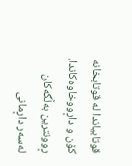قوتابیاندا لە قوتابخانە کۆن و داڕووخاوەکاندا.
ڕوونترین بەڵگەکان لەسەر داڕمانی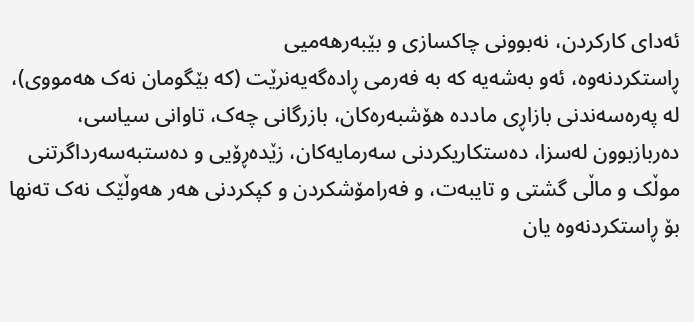ئەدای کارکردن، نەبوونی چاکسازی و بێبەرهەمیی
ڕاستکردنەوە، ئەو بەشەیە کە بە فەرمی ڕادەگەیەنرێت (کە بێگومان نەک هەمووی)، لە پەرەسەندنی بازاڕی ماددە هۆشبەرەکان، بازرگانی چەک، تاوانی سیاسی، دەربازبوون لەسزا، دەستکاریکردنی سەرمایەکان، زێدەڕۆیی و دەستبەسەرداگرتنی موڵک و ماڵی گشتی و تایبەت، و فەرامۆشکردن و کپکردنی هەر هەوڵێک نەک تەنها بۆ ڕاستکردنەوە یان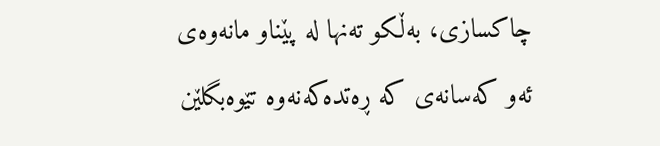چاکسازی، بەڵکو تەنها لە پێناو مانەوەی ئەو کەسانەی کە ڕەتدەکەنەوە تێوەبگلێن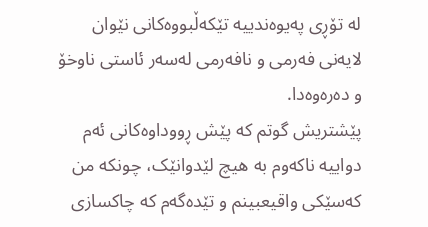لە تۆڕی پەیوەندییە تێکەڵبووەکانی نێوان لایەنی فەرمی و نافەرمی لەسەر ئاستی ناوخۆ و دەرەوەدا.
پێشتریش گوتم کە پێش ڕووداوەکانی ئەم دواییە ناکەوم بە هیچ لێدوانێک، چونکە من کەسێکی واقیعبینم و تێدەگەم کە چاکسازی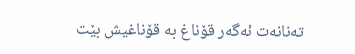تەنانەت ئەگەر قۆناغ بە قۆناغیش بێت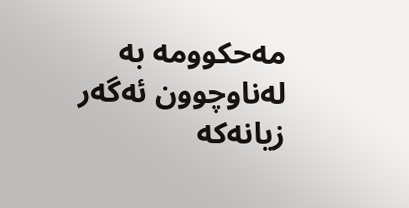مەحکوومە بە لەناوچوون ئەگەر زیانەکە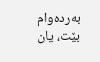بەردەوام بێت، یان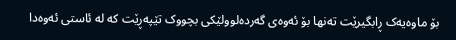بۆ ماوەیەک ڕابگیرێت تەنها بۆ ئەوەی گەردەلوولێکی بچووک تێپەڕێت کە لە ئاستی ئەوەدا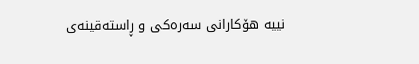نییە هۆکارانی سەرەکی و ڕاستەقینەی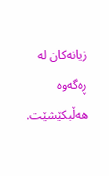زیانەکان لە ڕەگەوە هەڵبکێشێت.